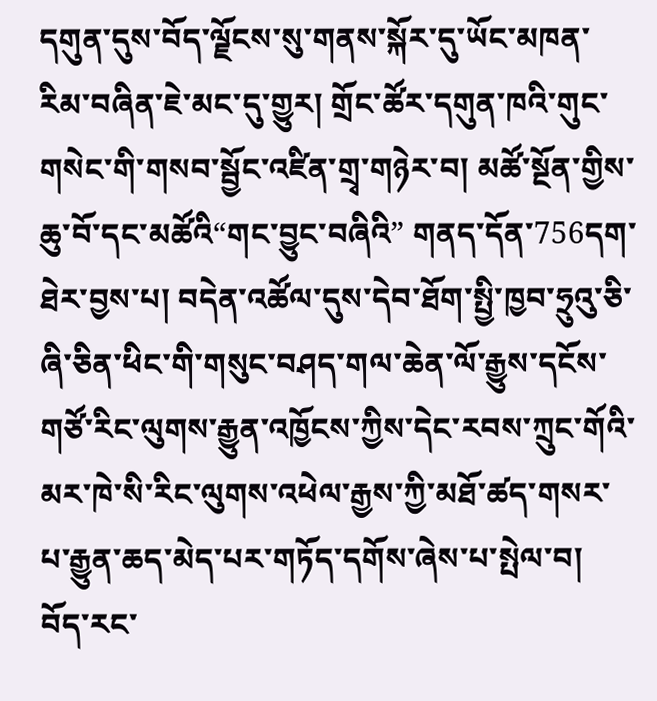དགུན་དུས་བོད་ལྗོངས་སུ་གནས་སྐོར་དུ་ཡོང་མཁན་རིམ་བཞིན་ཇེ་མང་དུ་གྱུར། གྲོང་ཚོར་དགུན་ཁའི་གུང་གསེང་གི་གསབ་སྦྱོང་འཛིན་གྲྭ་གཉེར་བ། མཚོ་སྔོན་གྱིས་ཆུ་བོ་དང་མཚོའི“གང་བྱུང་བཞིའི” གནད་དོན་756དག་ཐེར་བྱས་པ། བདེན་འཚོལ་དུས་དེབ་ཐོག་སྤྱི་ཁྱབ་ཧྲུའུ་ཅི་ཞི་ཅིན་ཕིང་གི་གསུང་བཤད་གལ་ཆེན་ལོ་རྒྱུས་དངོས་གཙོ་རིང་ལུགས་རྒྱུན་འཁྱོངས་ཀྱིས་དེང་རབས་ཀྲུང་གོའི་མར་ཁེ་སི་རིང་ལུགས་འཕེལ་རྒྱས་ཀྱི་མཐོ་ཚད་གསར་པ་རྒྱུན་ཆད་མེད་པར་གཏོད་དགོས་ཞེས་པ་སྤེལ་བ། བོད་རང་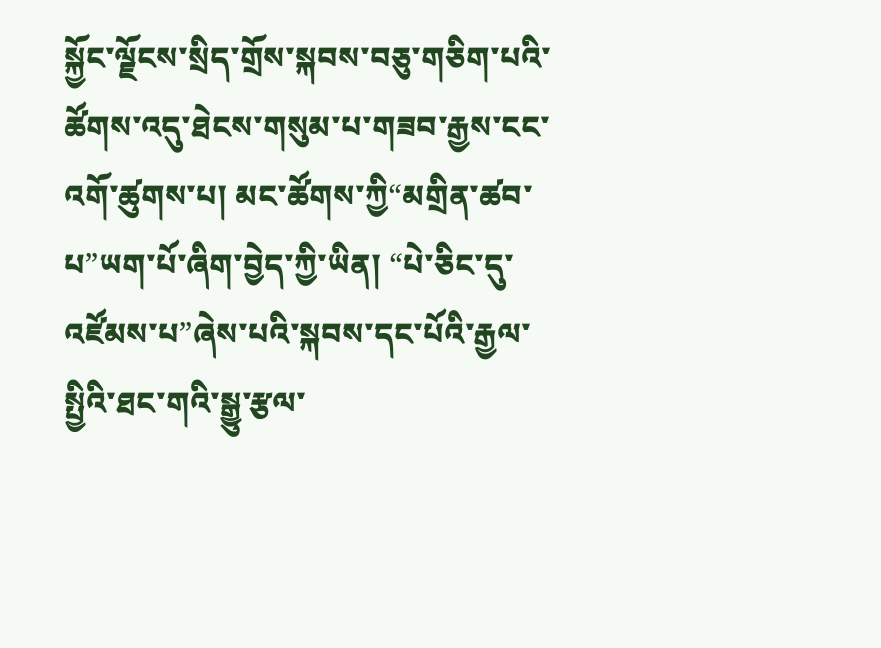སྐྱོང་ལྗོངས་སྲིད་གྲོས་སྐབས་བཅུ་གཅིག་པའི་ཚོགས་འདུ་ཐེངས་གསུམ་པ་གཟབ་རྒྱས་ངང་འགོ་ཚུགས་པ། མང་ཚོགས་ཀྱི“མགྲིན་ཚབ་པ”ཡག་པོ་ཞིག་བྱེད་ཀྱི་ཡིན། “པེ་ཅིང་དུ་འཛོམས་པ”ཞེས་པའི་སྐབས་དང་པོའི་རྒྱལ་སྤྱིའི་ཐང་གའི་སྒྱུ་རྩལ་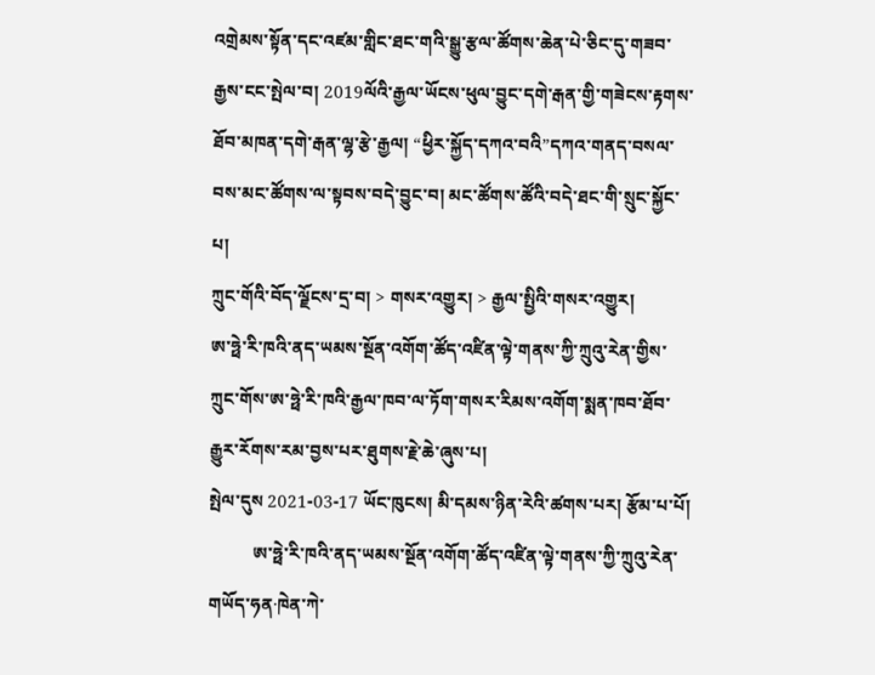འགྲེམས་སྟོན་དང་འཛམ་གླིང་ཐང་གའི་སྒྱུ་རྩལ་ཚོགས་ཆེན་པེ་ཅིང་དུ་གཟབ་རྒྱས་ངང་སྤེལ་བ། 2019ལོའི་རྒྱལ་ཡོངས་ཕུལ་བྱུང་དགེ་རྒན་གྱི་གཟེངས་རྟགས་ཐོབ་མཁན་དགེ་རྒན་ལྷ་རྩེ་རྒྱལ། “ཕྱིར་སྐྱོད་དཀའ་བའི”དཀའ་གནད་བསལ་བས་མང་ཚོགས་ལ་སྟབས་བདེ་བྱུང་བ། མང་ཚོགས་ཚོའི་བདེ་ཐང་གི་སྲུང་སྐྱོང་པ།
ཀྲུང་གོའི་བོད་ལྗོངས་དྲ་བ། > གསར་འགྱུར། > རྒྱལ་སྤྱིའི་གསར་འགྱུར།
ཨ་ཧྥེ་རི་ཁའི་ནད་ཡམས་སྔོན་འགོག་ཚོད་འཛིན་ལྟེ་གནས་ཀྱི་ཀྲུའུ་རེན་གྱིས་ཀྲུང་གོས་ཨ་ཧྥེ་རི་ཁའི་རྒྱལ་ཁབ་ལ་ཏོག་གསར་རིམས་འགོག་སྨན་ཁབ་ཐོབ་རྒྱུར་རོགས་རམ་བྱས་པར་ཐུགས་རྗེ་ཆེ་ཞུས་པ།
སྤེལ་དུས 2021-03-17 ཡོང་ཁུངས། མི་དམས་ཉིན་རེའི་ཚགས་པར། རྩོམ་པ་པོ།
          ཨ་ཧྥེ་རི་ཁའི་ནད་ཡམས་སྔོན་འགོག་ཚོད་འཛིན་ལྟེ་གནས་ཀྱི་ཀྲུའུ་རེན་གཡོད་ཧན·ཁེན་ཀེ་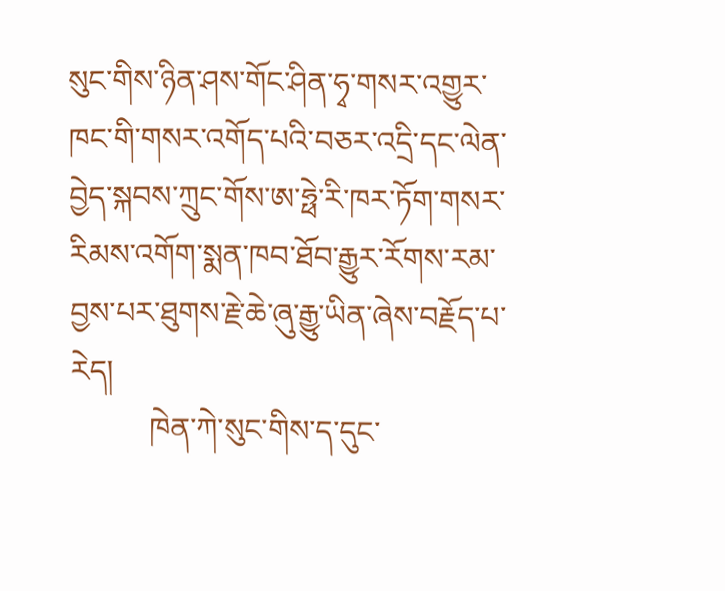སུང་གིས་ཉིན་ཤས་གོང་ཤིན་ཧྭ་གསར་འགྱུར་ཁང་གི་གསར་འགོད་པའི་བཅར་འདྲི་དང་ལེན་བྱེད་སྐབས་ཀྲུང་གོས་ཨ་ཧྥེ་རི་ཁར་ཏོག་གསར་རིམས་འགོག་སྨན་ཁབ་ཐོབ་རྒྱུར་རོགས་རམ་བྱས་པར་ཐུགས་རྗེ་ཆེ་ཞུ་རྒྱུ་ཡིན་ཞེས་བརྗོད་པ་རེད།
          ཁེན་ཀེ་སུང་གིས་ད་དུང་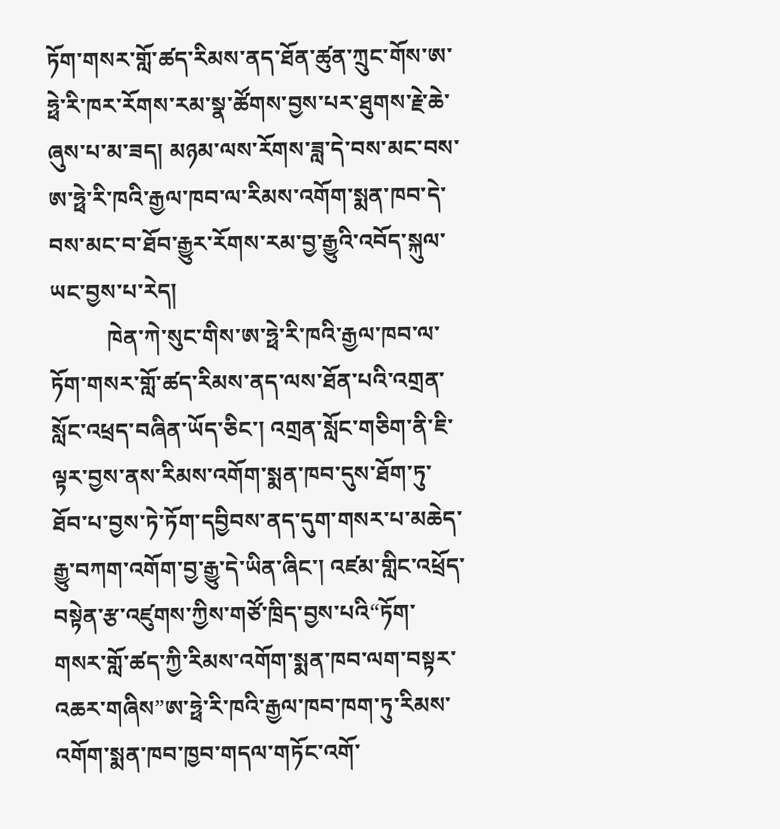ཏོག་གསར་གློ་ཚད་རིམས་ནད་ཐོན་ཚུན་ཀྲུང་གོས་ཨ་ཧྥེ་རི་ཁར་རོགས་རམ་སྣ་ཚོགས་བྱས་པར་ཐུགས་རྗེ་ཆེ་ཞུས་པ་མ་ཟད། མཉམ་ལས་རོགས་ཟླ་དེ་བས་མང་བས་ཨ་ཧྥེ་རི་ཁའི་རྒྱལ་ཁབ་ལ་རིམས་འགོག་སྨན་ཁབ་དེ་བས་མང་བ་ཐོབ་རྒྱུར་རོགས་རམ་བྱ་རྒྱུའི་འབོད་སྐུལ་ཡང་བྱས་པ་རེད།
          ཁེན་ཀེ་སུང་གིས་ཨ་ཧྥེ་རི་ཁའི་རྒྱལ་ཁབ་ལ་ཏོག་གསར་གློ་ཚད་རིམས་ནད་ལས་ཐོན་པའི་འགྲན་སློང་འཕྲད་བཞིན་ཡོད་ཅིང་། འགྲན་སློང་གཅིག་ནི་ཇི་ལྟར་བྱས་ནས་རིམས་འགོག་སྨན་ཁབ་དུས་ཐོག་ཏུ་ཐོབ་པ་བྱས་ཏེ་ཏོག་དབྱིབས་ནད་དུག་གསར་པ་མཆེད་རྒྱུ་བཀག་འགོག་བྱ་རྒྱུ་དེ་ཡིན་ཞིང་། འཛམ་གླིང་འཕྲོད་བསྟེན་རྩ་འཛུགས་ཀྱིས་གཙོ་ཁྲིད་བྱས་པའི“ཏོག་གསར་གློ་ཚད་ཀྱི་རིམས་འགོག་སྨན་ཁབ་ལག་བསྟར་འཆར་གཞིས”ཨ་ཧྥེ་རི་ཁའི་རྒྱལ་ཁབ་ཁག་ཏུ་རིམས་འགོག་སྨན་ཁབ་ཁྱབ་གདལ་གཏོང་འགོ་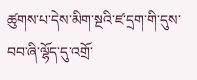ཚུགས་པ་དེས་མིག་སྔའི་ཛ་དྲག་གི་དུས་བབ་ཞི་ལྷོད་དུ་འགྲོ་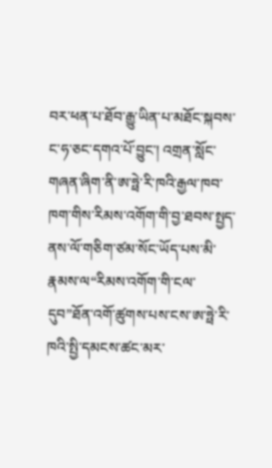བར་ཕན་པ་ཐོབ་རྒྱུ་ཡིན་པ་མཐོང་སྐབས་ང་ཧ་ཅང་དགའ་པོ་བྱུང་། འགྲན་སློང་གཞན་ཞིག་ནི་ཨ་ཧྥེ་རི་ཁའི་རྒྱལ་ཁབ་ཁག་གིས་རིམས་འགོག་གི་བྱ་ཐབས་སྤྱད་ནས་ལོ་གཅིག་ཙམ་སོང་ཡོད་པས་མི་རྣམས་ལ“རིམས་འགོག་གི་ངལ་དུབ”ཐོན་འགོ་ཚུགས་པས་ངས་ཨ་ཧྥེ་རི་ཁའི་སྤྱི་དམངས་ཚང་མར་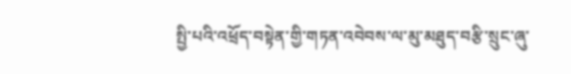སྤྱི་པའི་འཕྲོད་བསྟེན་གྱི་གཏན་འབེབས་ལ་མུ་མཐུད་བརྩི་སྲུང་ཞུ་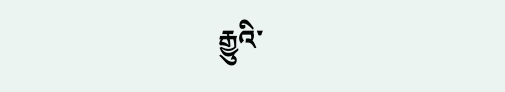རྒྱུའི་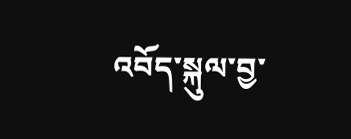འབོད་སྐུལ་བྱ་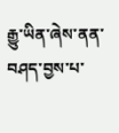རྒྱུ་ཡིན་ཞེས་ནན་བཤད་བྱས་པ་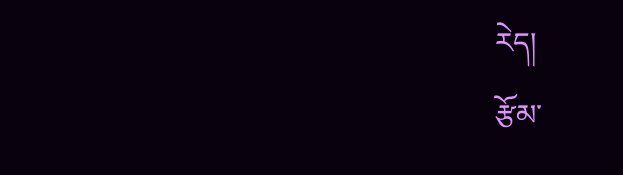རེད།
རྩོམ་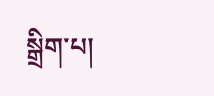སྒྲིག་པ།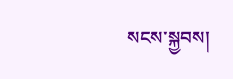སངས་སྐྱབས།